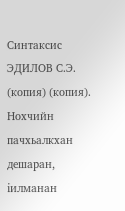Синтаксис ЭДИЛОВ С.Э. (копия) (копия). Нохчийн пачхьалкхан дешаран, iилманан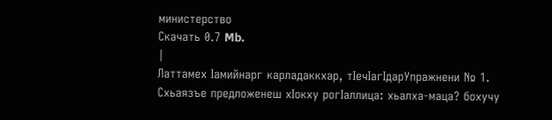министерство
Скачать 0.7 Mb.
|
Латтамех Iамийнарг карладаккхар, тIечIагIдарУпражнени № 1. Схьаязъе предложенеш хIокху рогIаллица: хьалха-маца? бохучу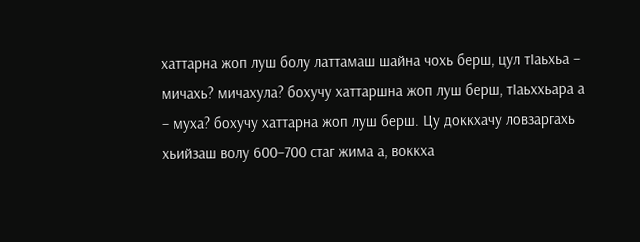хаттарна жоп луш болу латтамаш шайна чохь берш, цул тIаьхьа – мичахь? мичахула? бохучу хаттаршна жоп луш берш, тIаьххьара а – муха? бохучу хаттарна жоп луш берш. Цу доккхачу ловзаргахь хьийзаш волу 600–700 стаг жима а, воккха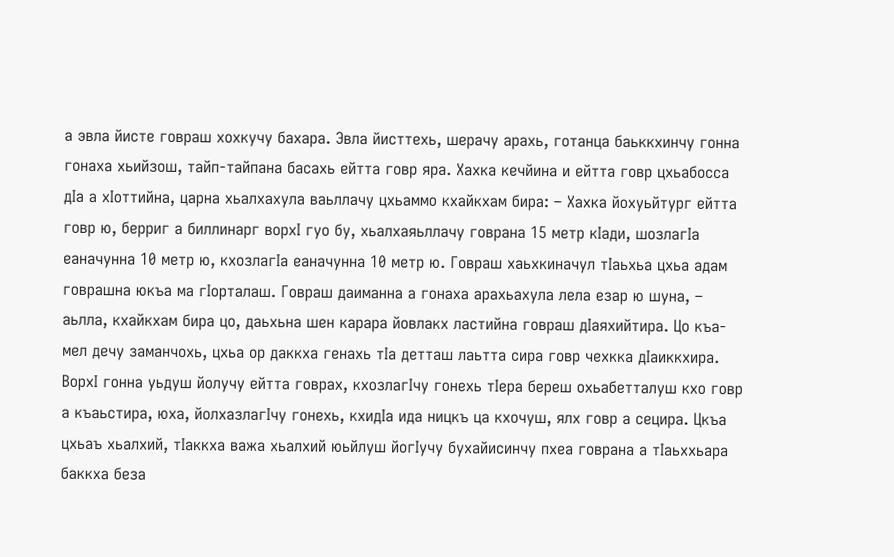а эвла йисте говраш хохкучу бахара. Эвла йисттехь, шерачу арахь, готанца баьккхинчу гонна гонаха хьийзош, тайп-тайпана басахь ейтта говр яра. Хахка кечйина и ейтта говр цхьабосса дIа а хIоттийна, царна хьалхахула ваьллачу цхьаммо кхайкхам бира: – Хахка йохуьйтург ейтта говр ю, берриг а биллинарг ворхI гуо бу, хьалхаяьллачу говрана 15 метр кIади, шозлагIа еаначунна 10 метр ю, кхозлагIа еаначунна 10 метр ю. Говраш хаьхкиначул тIаьхьа цхьа адам говрашна юкъа ма гIорталаш. Говраш даиманна а гонаха арахьахула лела езар ю шуна, – аьлла, кхайкхам бира цо, даьхьна шен карара йовлакх ластийна говраш дIаяхийтира. Цо къа- мел дечу заманчохь, цхьа ор даккха генахь тIа детташ лаьтта сира говр чехкка дIаиккхира. ВорхI гонна уьдуш йолучу ейтта говрах, кхозлагIчу гонехь тIера береш охьабетталуш кхо говр а къаьстира, юха, йолхазлагIчу гонехь, кхидIа ида ницкъ ца кхочуш, ялх говр а сецира. Цкъа цхьаъ хьалхий, тIаккха важа хьалхий юьйлуш йогIучу бухайисинчу пхеа говрана а тIаьххьара баккха беза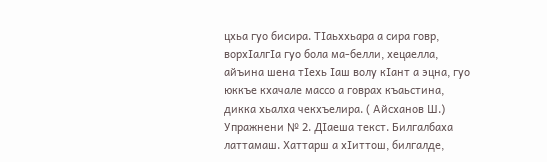цхьа гуо бисира. ТIаьххьара а сира говр, ворхIалгIа гуо бола ма-белли, хецаелла, айъина шена тIехь Iаш волу кIант а эцна, гуо юккъе кхачале массо а говрах къаьстина, дикка хьалха чекхъелира. ( Айсханов Ш.) Упражнени № 2. ДIаеша текст. Билгалбаха латтамаш. Хаттарш а хIиттош, билгалде,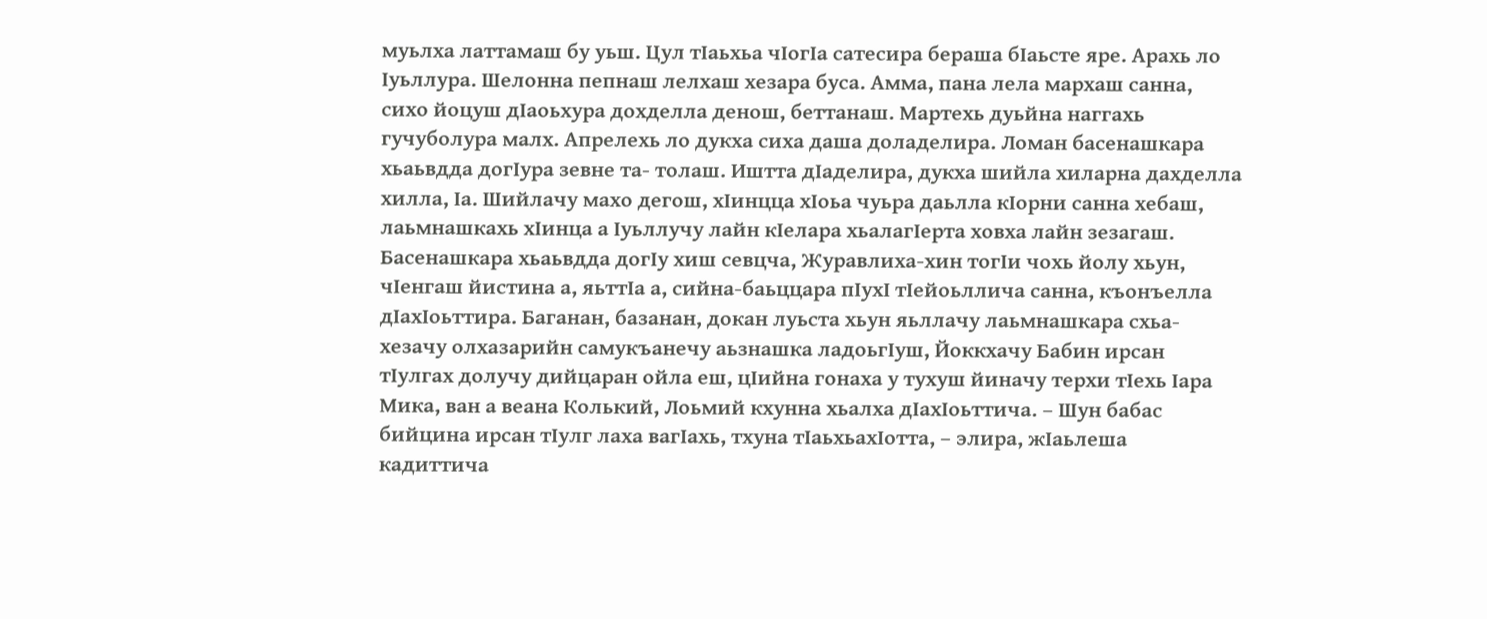муьлха латтамаш бу уьш. Цул тIаьхьа чIогIа сатесира бераша бIаьсте яре. Арахь ло Iуьллура. Шелонна пепнаш лелхаш хезара буса. Амма, пана лела мархаш санна, сихо йоцуш дIаоьхура дохделла денош, беттанаш. Мартехь дуьйна наггахь гучуболура малх. Апрелехь ло дукха сиха даша доладелира. Ломан басенашкара хьаьвдда догIура зевне та- толаш. Иштта дIаделира, дукха шийла хиларна дахделла хилла, Iа. Шийлачу махо дегош, хIинцца хIоьа чуьра даьлла кIорни санна хебаш, лаьмнашкахь хIинца а Iуьллучу лайн кIелара хьалагIерта ховха лайн зезагаш. Басенашкара хьаьвдда догIу хиш севцча, Журавлиха-хин тогIи чохь йолу хьун, чIенгаш йистина а, яьттIа а, сийна-баьццара пIухI тIейоьллича санна, къонъелла дIахIоьттира. Баганан, базанан, докан луьста хьун яьллачу лаьмнашкара схьа- хезачу олхазарийн самукъанечу аьзнашка ладоьгIуш, Йоккхачу Бабин ирсан тIулгах долучу дийцаран ойла еш, цIийна гонаха у тухуш йиначу терхи тIехь Iара Мика, ван а веана Колький, Лоьмий кхунна хьалха дIахIоьттича. – Шун бабас бийцина ирсан тIулг лаха вагIахь, тхуна тIаьхьахIотта, – элира, жIаьлеша кадиттича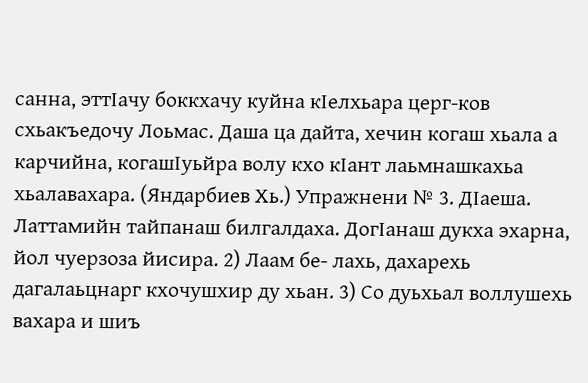санна, эттIачу боккхачу куйна кIелхьара церг-ков схьакъедочу Лоьмас. Даша ца дайта, хечин когаш хьала а карчийна, когашIуьйра волу кхо кIант лаьмнашкахьа хьалавахара. (Яндарбиев Хь.) Упражнени № 3. ДIаеша. Латтамийн тайпанаш билгалдаха. ДогIанаш дукха эхарна, йол чуерзоза йисира. 2) Лаам бе- лахь, дахарехь дагалаьцнарг кхочушхир ду хьан. 3) Со дуьхьал воллушехь вахара и шиъ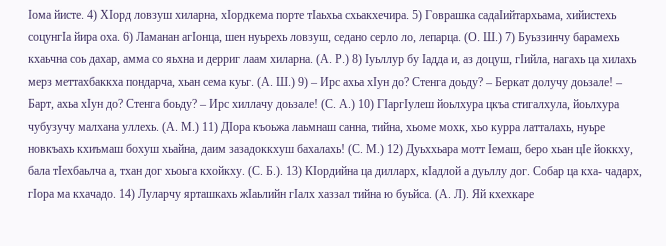Iома йисте. 4) ХIорд ловзуш хиларна, хIордкема порте тIаьхьа схьакхечира. 5) Говрашка садаIийтархьама, хийистехь соцунгIа йира оха. 6) Ламанан агIонца, шен нуьрехь ловзуш, седано серло ло, лепарца. (О. Ш.) 7) Буьззинчу барамехь кхаьчна соь дахар, амма со яьхна и дерриг лаам хиларна. (А. Р.) 8) Iуьллур бу Iадда и, аз доцуш, гIийла, нагахь ца хилахь мерз меттахбаккха пондарча, хьан сема куьг. (А. Ш.) 9) – Ирс ахьа хIун до? Стенга доьду? – Беркат долучу доьзале! – Барт, ахьа хIун до? Стенга боьду? – Ирс хиллачу доьзале! (С. А.) 10) ГIаргIулеш йоьлхура цкъа стигалхула, йоьлхура чубузучу малхана уллехь. (А. М.) 11) ДIора къоьжа лаьмнаш санна, тийна, хьоме мохк, хьо курра латталахь, нуьре новкъахь кхиъмаш бохуш хьайна, даим зазадоккхуш бахалахь! (С. М.) 12) Дуьххьара мотт Iемаш, беро хьан цIе йоккху, бала тIехбаьлча а, тхан дог хьоьга кхойкху. (С. Б.). 13) КIордийна ца дилларх, кIадлой а дуьллу дог. Собар ца кха- чадарх, гIора ма кхачадо. 14) Луларчу ярташкахь жIаьлийн гIалх хаззал тийна ю буьйса. (А. Л). Яй кхехкаре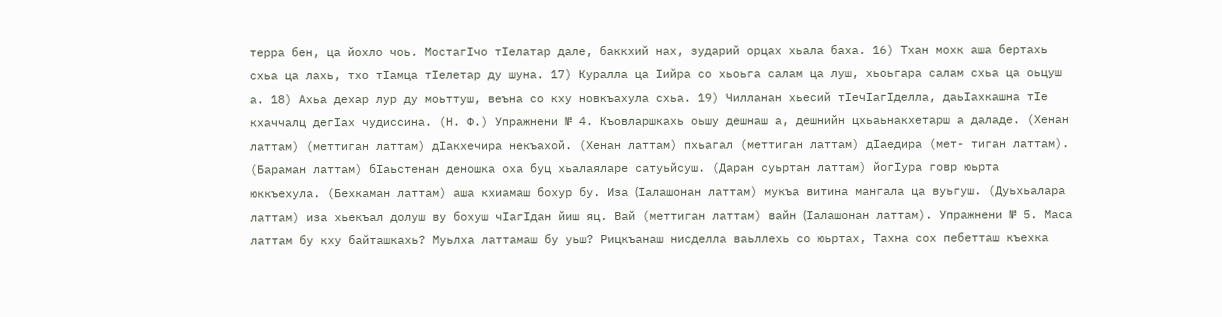терра бен, ца йохло чоь. МостагIчо тIелатар дале, баккхий нах, зударий орцах хьала баха. 16) Тхан мохк аша бертахь схьа ца лахь, тхо тIамца тIелетар ду шуна. 17) Куралла ца Iийра со хьоьга салам ца луш, хьоьгара салам схьа ца оьцуш а. 18) Ахьа дехар лур ду моьттуш, веъна со кху новкъахула схьа. 19) Чилланан хьесий тIечIагIделла, даьIахкашна тIе кхаччалц дегIах чудиссина. (Н. Ф.) Упражнени № 4. Къовларшкахь оьшу дешнаш а, дешнийн цхьаьнакхетарш а даладе. (Хенан латтам) (меттиган латтам) дIакхечира некъахой. (Хенан латтам) пхьагал (меттиган латтам) дIаедира (мет- тиган латтам). (Бараман латтам) бIаьстенан деношка оха буц хьалаяларе сатуьйсуш. (Даран суьртан латтам) йогIура говр юьрта юккъехула. (Бехкаман латтам) аша кхиамаш бохур бу. Иза (Iалашонан латтам) мукъа витина мангала ца вуьгуш. (Дуьхьалара латтам) иза хьекъал долуш ву бохуш чIагIдан йиш яц. Вай (меттиган латтам) вайн (Iалашонан латтам). Упражнени № 5. Маса латтам бу кху байташкахь? Муьлха латтамаш бу уьш? Рицкъанаш нисделла ваьллехь со юьртах, Тахна сох пебетташ къехка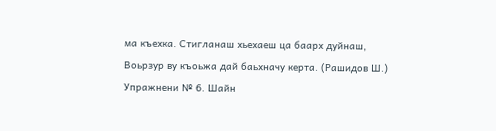ма къехка. Стигланаш хьехаеш ца баарх дуйнаш, Воьрзур ву къоьжа дай баьхначу керта. (Рашидов Ш.) Упражнени № 6. Шайн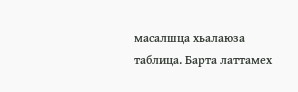масалшца хьалаюза таблица. Барта латтамех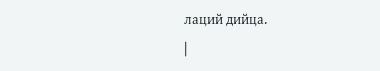лаций дийца.
|